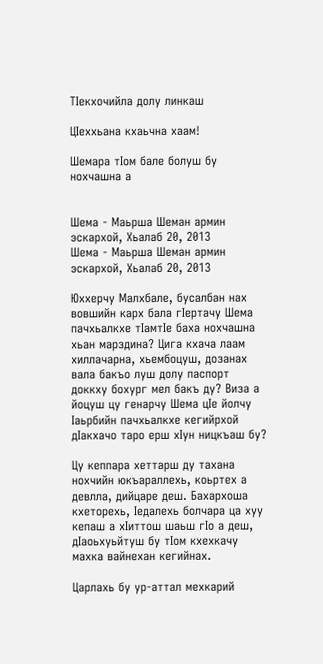ТIекхочийла долу линкаш

ЦIеххьана кхаьчна хаам!

Шемара тIом бале болуш бу нохчашна а


Шема - Маьрша Шеман армин эскархой, Хьалаб 20, 2013
Шема - Маьрша Шеман армин эскархой, Хьалаб 20, 2013

Юххерчу Малхбале, бусалбан нах вовшийн карх бала гIертачу Шема пачхьалкхе тIамтIе баха нохчашна хьан марздина? Цига кхача лаам хиллачарна, хьембоцуш, дозанах вала бакъо луш долу паспорт доккху бохург мел бакъ ду? Виза а йоцуш цу генарчу Шема цIе йолчу Iаьрбийн пачхьалкхе кегийрхой дIакхачо таро ерш хIун ницкъаш бу?

Цу кеппара хеттарш ду тахана нохчийн юкъараллехь, коьртех а девлла, дийцаре деш. Бахархоша кхеторехь, Iедалехь болчара ца хуу кепаш а хIиттош шаьш гIо а деш, дIаоьхуьйтуш бу тIом кхехкачу махка вайнехан кегийнах.

Царлахь бу ур-аттал мехкарий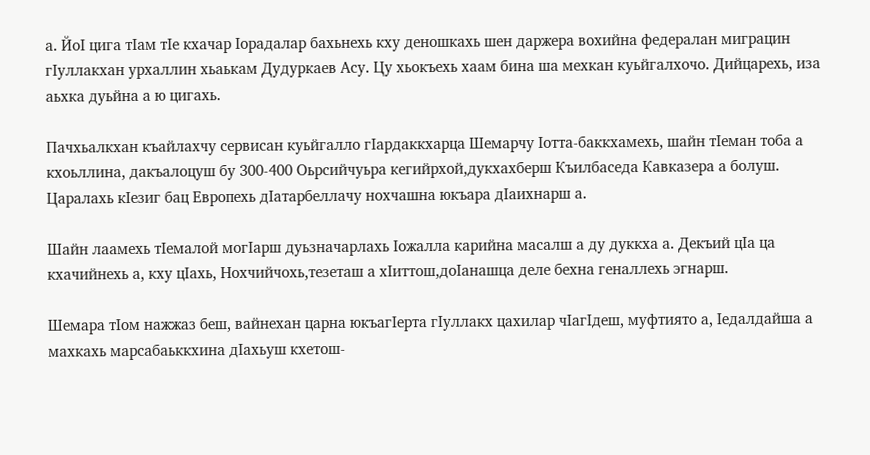а. ЙоI цига тIам тIе кхачар Iорадалар бахьнехь кху деношкахь шен даржера вохийна федералан миграцин гIуллакхан урхаллин хьаькам Дудуркаев Асу. Цу хьокъехь хаам бина ша мехкан куьйгалхочо. Дийцарехь, иза аьхка дуьйна а ю цигахь.

Пачхьалкхан къайлахчу сервисан куьйгалло гIардаккхарца Шемарчу Iотта-баккхамехь, шайн тIеман тоба а кхоьллина, дакъалоцуш бу 300-400 Оьрсийчуьра кегийрхой,дукхахберш Къилбаседа Кавказера а болуш. Царалахь кIезиг бац Европехь дIатарбеллачу нохчашна юкъара дIаихнарш а.

Шайн лаамехь тIемалой могIарш дуьзначарлахь Iожалла карийна масалш а ду дуккха а. Декъий цIа ца кхачийнехь а, кху цIахь, Нохчийчохь,тезеташ а хIиттош,доIанашца деле бехна геналлехь эгнарш.

Шемара тIом нажжаз беш, вайнехан царна юкъагIерта гIуллакх цахилар чIагIдеш, муфтиято а, Iедалдайша а махкахь марсабаьккхина дIахьуш кхетош-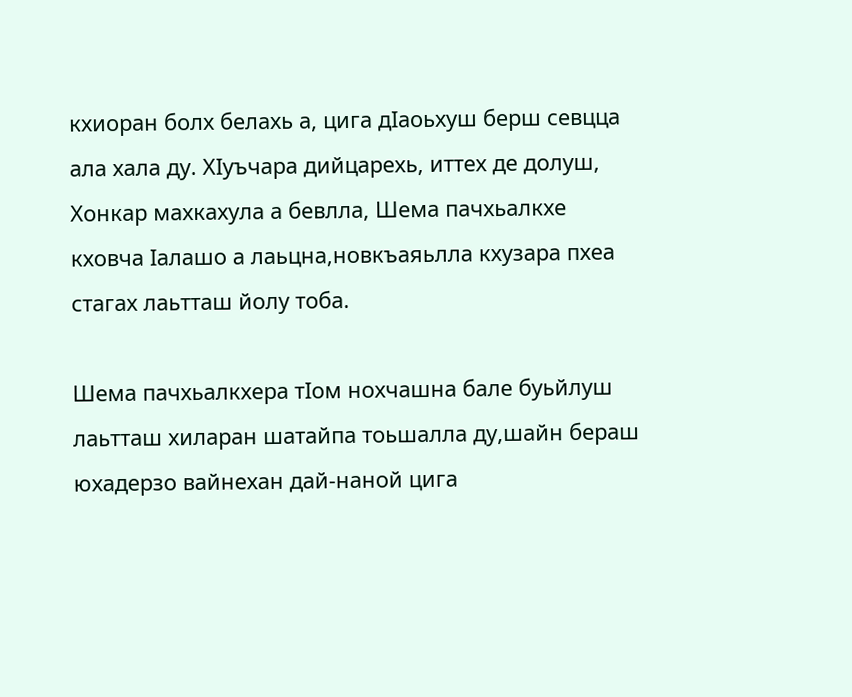кхиоран болх белахь а, цига дIаоьхуш берш севцца ала хала ду. ХIуъчара дийцарехь, иттех де долуш, Хонкар махкахула а бевлла, Шема пачхьалкхе кховча Iалашо а лаьцна,новкъаяьлла кхузара пхеа стагах лаьтташ йолу тоба.

Шема пачхьалкхера тIом нохчашна бале буьйлуш лаьтташ хиларан шатайпа тоьшалла ду,шайн бераш юхадерзо вайнехан дай-наной цига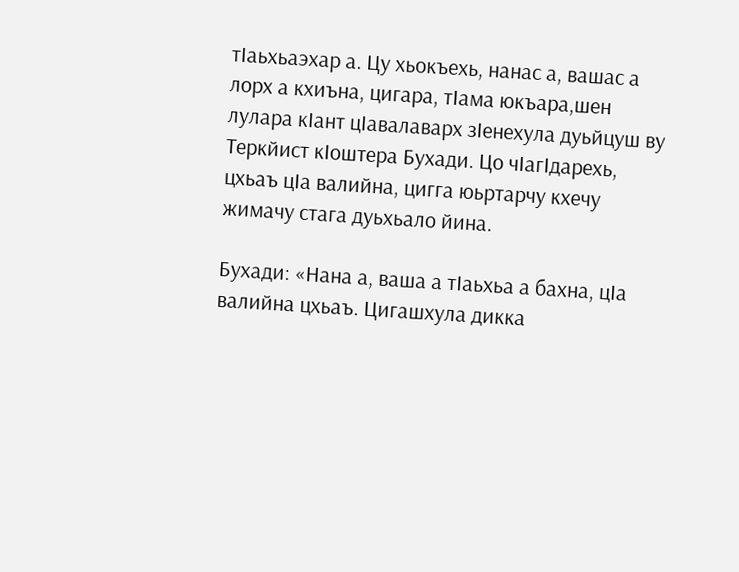тIаьхьаэхар а. Цу хьокъехь, нанас а, вашас а лорх а кхиъна, цигара, тIама юкъара,шен лулара кIант цIавалаварх зIенехула дуьйцуш ву Теркйист кIоштера Бухади. Цо чIагIдарехь, цхьаъ цIа валийна, цигга юьртарчу кхечу жимачу стага дуьхьало йина.

Бухади: «Нана а, ваша а тIаьхьа а бахна, цIа валийна цхьаъ. Цигашхула дикка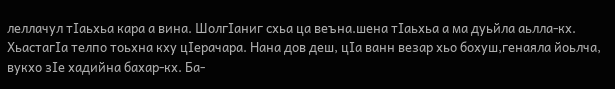леллачул тIаьхьа кара а вина. ШолгIаниг схьа ца веъна.шена тIаьхьа а ма дуьйла аьлла-кх. ХьастагIа телпо тоьхна кху цIерачара. Нана дов деш, цIа ванн везар хьо бохуш,генаяла йоьлча, вукхо зIе хадийна бахар-кх. Ба-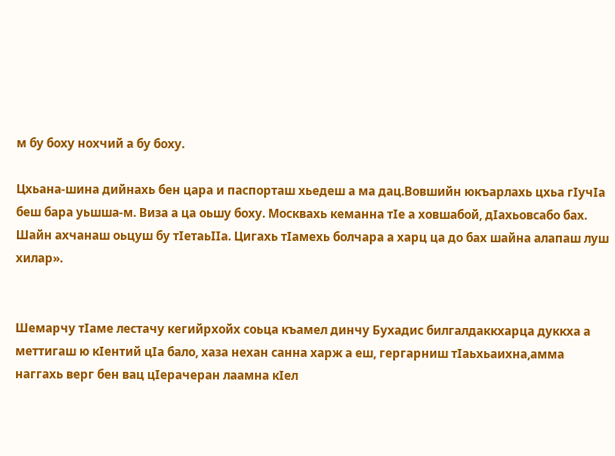м бу боху нохчий а бу боху.

Цхьана-шина дийнахь бен цара и паспорташ хьедеш а ма дац.Вовшийн юкъарлахь цхьа гIучIа беш бара уьшша-м. Виза а ца оьшу боху. Москвахь кеманна тIе а ховшабой, дIахьовсабо бах. Шайн ахчанаш оьцуш бу тIетаьIIа. Цигахь тIамехь болчара а харц ца до бах шайна алапаш луш хилар».


Шемарчу тIаме лестачу кегийрхойх соьца къамел динчу Бухадис билгалдаккхарца дуккха а меттигаш ю кIентий цIа бало, хаза нехан санна харж а еш, гергарниш тIаьхьаихна,амма наггахь верг бен вац цIерачеран лаамна кIел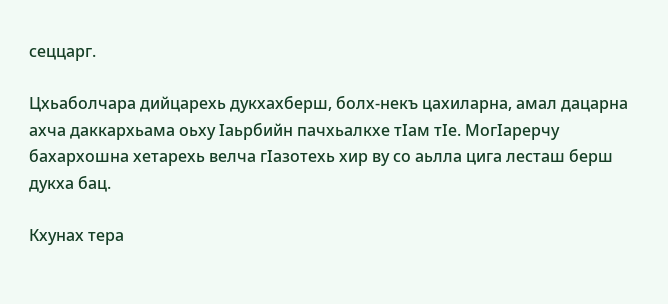сеццарг.

Цхьаболчара дийцарехь дукхахберш, болх-некъ цахиларна, амал дацарна ахча даккархьама оьху Iаьрбийн пачхьалкхе тIам тIе. МогIарерчу бахархошна хетарехь велча гIазотехь хир ву со аьлла цига лесташ берш дукха бац.

Кхунах тера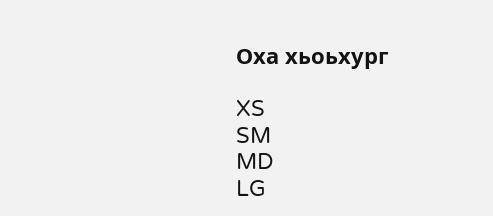Оха хьоьхург

XS
SM
MD
LG